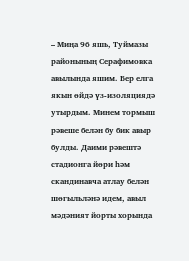– Миңа 96 яшь, Туймазы районының Серафимовка авылында яшим. Бер елга якын өйдә үз-изоляциядә утырдым. Минем тормыш рәвеше белән бу бик авыр булды. Даими рәвештә стадионга йөри һәм скандинавча атлау белән шөгыльләнә идем, авыл мәдәният йорты хорында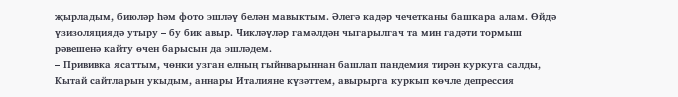җырладым, биюләр һәм фото эшләү белән мавыктым. Әлегә кадәр чечетканы башкара алам. Өйдә үзизоляциядә утыру – бу бик авыр. Чикләүләр гамәлдән чыгарылгач та мин гадәти тормыш рәвешенә кайту өчен барысын да эшләдем.
– Прививка ясаттым, чөнки узган елның гыйнварыннан башлап пандемия тирән куркуга салды, Кытай сайтларын укыдым, аннары Италияне күзәттем, авырырга куркып көчле депрессия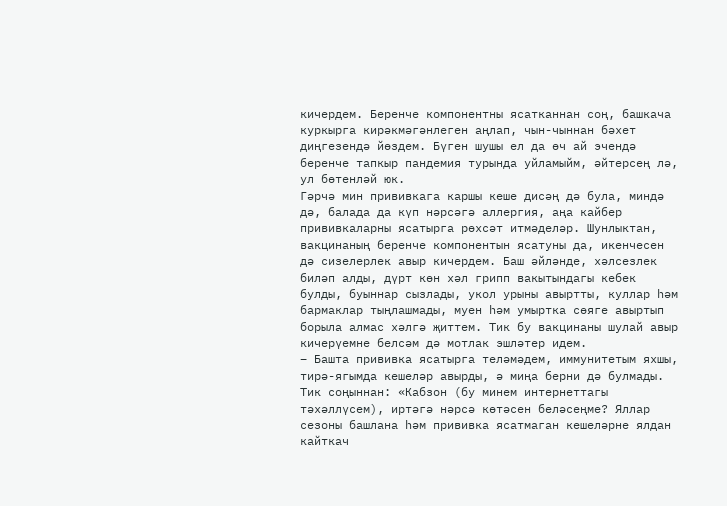кичердем. Беренче компонентны ясатканнан соң, башкача куркырга кирәкмәгәнлеген аңлап, чын-чыннан бәхет диңгезендә йөздем. Бүген шушы ел да өч ай эчендә беренче тапкыр пандемия турында уйламыйм, әйтерсең лә, ул бөтенләй юк.
Гәрчә мин прививкага каршы кеше дисәң дә була, миндә дә, балада да күп нәрсәгә аллергия, аңа кайбер прививкаларны ясатырга рөхсәт итмәделәр. Шунлыктан, вакцинаның беренче компонентын ясатуны да, икенчесен дә сизелерлек авыр кичердем. Баш әйләнде, хәлсезлек биләп алды, дүрт көн хәл грипп вакытындагы кебек булды, буыннар сызлады, укол урыны авыртты, куллар һәм бармаклар тыңлашмады, муен һәм умыртка сөяге авыртып борыла алмас хәлгә җиттем. Тик бу вакцинаны шулай авыр кичерүемне белсәм дә мотлак эшләтер идем.
– Башта прививка ясатырга теләмәдем, иммунитетым яхшы, тирә-ягымда кешеләр авырды, ә миңа берни дә булмады. Тик соңыннан: «Кабзон (бу минем интернеттагы тәхәллүсем), иртәгә нәрсә көтәсен беләсеңме? Яллар сезоны башлана һәм прививка ясатмаган кешеләрне ялдан кайткач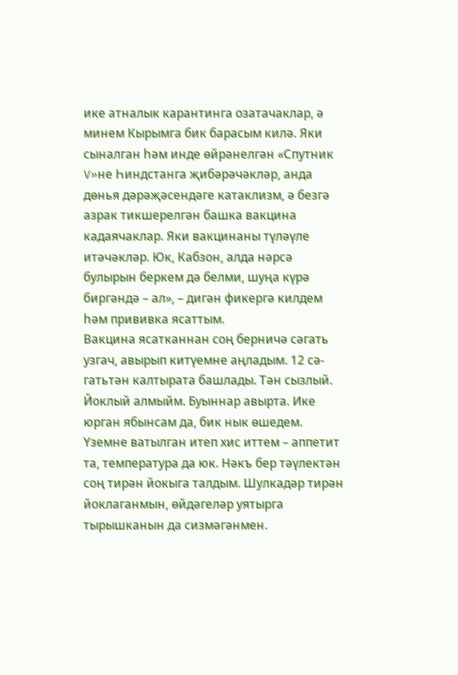ике атналык карантинга озатачаклар, ә минем Кырымга бик барасым килә. Яки сыналган һәм инде өйрәнелгән «Спутник V»не Һиндстанга җибәрәчәкләр, анда дөнья дәрәҗәсендәге катаклизм, ә безгә азрак тикшерелгән башка вакцина кадаячаклар. Яки вакцинаны түләүле итәчәкләр. Юк, Кабзон, алда нәрсә булырын беркем дә белми, шуңа күрә биргәндә – ал», – дигән фикергә килдем һәм прививка ясаттым.
Вакцина ясатканнан соң берничә сәгать узгач, авырып китүемне аңладым. 12 сә-гатьтән калтырата башлады. Тән сызлый. Йоклый алмыйм. Буыннар авырта. Ике юрган ябынсам да, бик нык өшедем. Үземне ватылган итеп хис иттем – аппетит та, температура да юк. Нәкъ бер тәүлектән соң тирән йокыга талдым. Шулкадәр тирән йоклаганмын, өйдәгеләр уятырга тырышканын да сизмәгәнмен.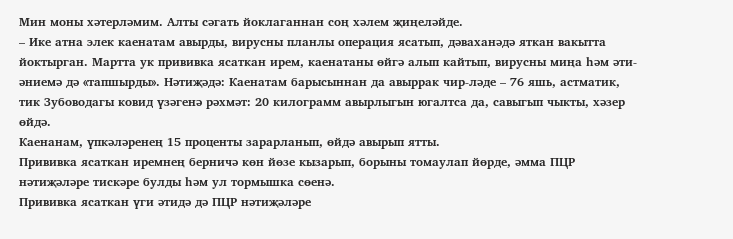Мин моны хәтерләмим. Алты сәгать йоклаганнан соң хәлем җиңеләйде.
– Ике атна элек каенатам авырды, вирусны планлы операция ясатып, дәваханәдә яткан вакытта йоктырган. Мартта ук прививка ясаткан ирем, каенатаны өйгә алып кайтып, вирусны миңа һәм әти-әниемә дә «тапшырды». Нәтиҗәдә: Каенатам барысыннан да авыррак чир-ләде – 76 яшь, астматик, тик Зубоводагы ковид үзәгенә рәхмәт: 20 килограмм авырлыгын югалтса да, савыгып чыкты, хәзер өйдә.
Каенанам, үпкәләренең 15 проценты зарарланып, өйдә авырып ятты.
Прививка ясаткан иремнең берничә көн йөзе кызарып, борыны томаулап йөрде, әмма ПЦР нәтиҗәләре тискәре булды һәм ул тормышка сөенә.
Прививка ясаткан үги әтидә дә ПЦР нәтиҗәләре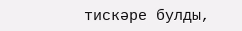тискәре булды,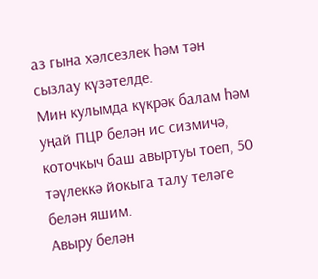аз гына хәлсезлек һәм тән сызлау күзәтелде.
Мин кулымда күкрәк балам һәм уңай ПЦР белән ис сизмичә, коточкыч баш авыртуы тоеп, 50 тәүлеккә йокыга талу теләге белән яшим.
Авыру белән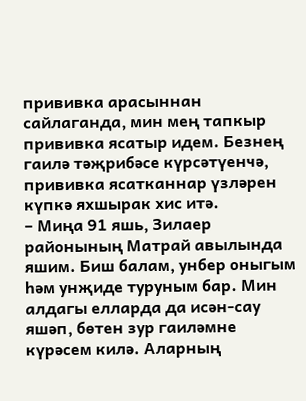прививка арасыннан сайлаганда, мин мең тапкыр прививка ясатыр идем. Безнең гаилә тәҗрибәсе күрсәтүенчә, прививка ясатканнар үзләрен күпкә яхшырак хис итә.
– Миңа 91 яшь, Зилаер районының Матрай авылында яшим. Биш балам, унбер оныгым һәм унҗиде туруным бар. Мин алдагы елларда да исән-сау яшәп, бөтен зур гаиләмне күрәсем килә. Аларның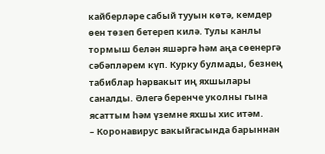кайберләре сабый тууын көтә, кемдер өен төзеп бетереп килә. Тулы канлы тормыш белән яшәргә һәм аңа сөенергә сәбәпләрем күп. Курку булмады, безнең табиблар һәрвакыт иң яхшылары саналды. Әлегә беренче уколны гына ясаттым һәм үземне яхшы хис итәм.
– Коронавирус вакыйгасында барыннан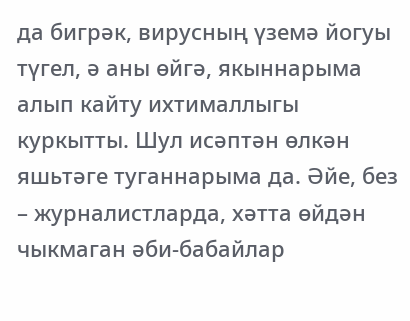да бигрәк, вирусның үземә йогуы түгел, ә аны өйгә, якыннарыма алып кайту ихтималлыгы куркытты. Шул исәптән өлкән яшьтәге туганнарыма да. Әйе, без – журналистларда, хәтта өйдән чыкмаган әби-бабайлар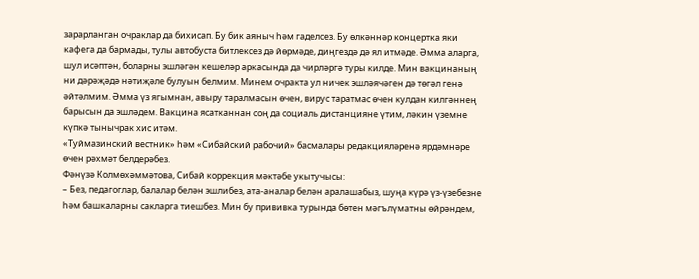зарарланган очраклар да бихисап. Бу бик аяныч һәм гаделсез. Бу өлкәннәр концертка яки кафега да бармады, тулы автобуста битлексез дә йөрмәде, диңгездә дә ял итмәде. Әмма аларга, шул исәптән, боларны эшләгән кешеләр аркасында да чирләргә туры килде. Мин вакцинаның ни дәрәҗәдә нәтиҗәле булуын белмим. Минем очракта ул ничек эшләячәген дә төгәл генә әйтәлмим. Әмма үз ягымнан, авыру таралмасын өчен, вирус таратмас өчен кулдан килгәннең барысын да эшләдем. Вакцина ясатканнан соң да социаль дистанцияне үтим, ләкин үземне күпкә тынычрак хис итәм.
«Туймазинский вестник» һәм «Сибайский рабочий» басмалары редакцияләренә ярдәмнәре өчен рәхмәт белдерәбез.
Фәнүзә Колмөхәммәтова, Сибай коррекция мәктәбе укытучысы:
– Без, педагоглар, балалар белән эшлибез, ата-аналар белән аралашабыз, шуңа күрә үз-үзебезне һәм башкаларны сакларга тиешбез. Мин бу прививка турында бөтен мәгълүматны өйрәндем,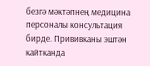безгә мәктәпнең медицина персоналы консультация бирде. Прививканы эштән кайтканда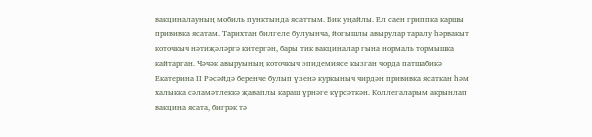вакциналауның мобиль пунктында ясаттым. Бик уңайлы. Ел саен гриппка каршы прививка ясатам. Тарихтан билгеле булуынча, йогышлы авырулар таралу һәрвакыт коточкыч нәтиҗәләргә китергән, бары тик вакциналар гына нормаль тормышка кайтарган. Чәчәк авыруының коточкыч эпидемиясе кызган чорда патшабикә Екатерина II Рәсәйдә беренче булып үзенә куркыныч чирдән прививка ясаткан һәм халыкка сәламәтлеккә җаваплы караш үрнәге күрсәткән. Коллегаларым акрынлап вакцина ясата, бигрәк тә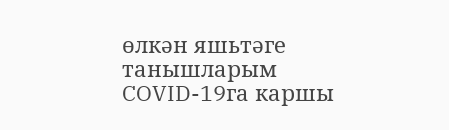өлкән яшьтәге танышларым COVID-19га каршы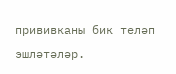прививканы бик теләп эшләтәләр.